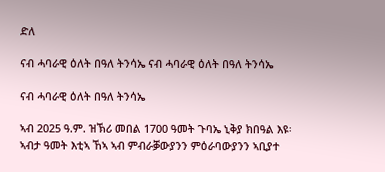ድለ

ናብ ሓባራዊ ዕለት በዓለ ትንሳኤ ናብ ሓባራዊ ዕለት በዓለ ትንሳኤ

ናብ ሓባራዊ ዕለት በዓለ ትንሳኤ

ኣብ 2025 ዓ.ም. ዝኽሪ መበል 1700 ዓመት ጉባኤ ኒቅያ ክበዓል እዩ፡ ኣብታ ዓመት እቲኣ ኸኣ ኣብ ምብራቓውያንን ምዕራባውያንን ኣቢያተ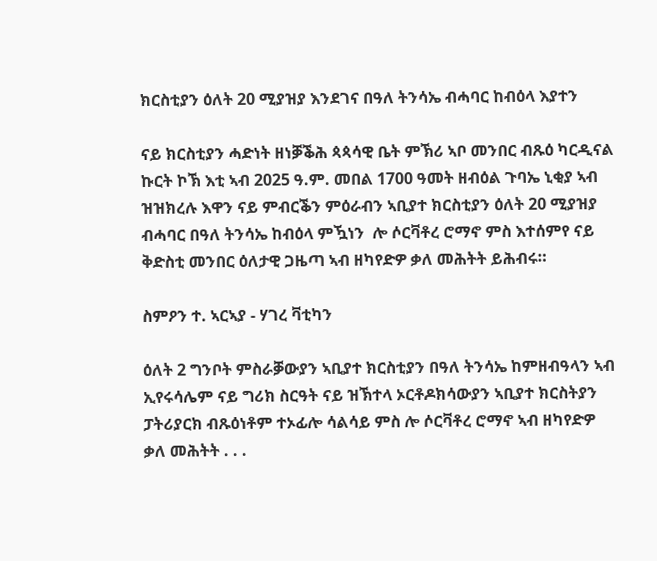ክርስቲያን ዕለት 20 ሚያዝያ እንደገና በዓለ ትንሳኤ ብሓባር ከብዕላ እያተን

ናይ ክርስቲያን ሓድነት ዘነቓቕሕ ጳጳሳዊ ቤት ምኽሪ ኣቦ መንበር ብጹዕ ካርዲናል ኩርት ኮኽ እቲ ኣብ 2025 ዓ.ም. መበል 1700 ዓመት ዘብዕል ጉባኤ ኒቂያ ኣብ ዝዝክረሉ እዋን ናይ ምብርቕን ምዕራብን ኣቢያተ ክርስቲያን ዕለት 20 ሚያዝያ ብሓባር በዓለ ትንሳኤ ከብዕላ ምዃነን  ሎ ሶርቫቶረ ሮማኖ ምስ እተሰምየ ናይ ቅድስቲ መንበር ዕለታዊ ጋዜጣ ኣብ ዘካየድዎ ቃለ መሕትት ይሕብሩ።

ስምዖን ተ. ኣርኣያ - ሃገረ ቫቲካን

ዕለት 2 ግንቦት ምስራቓውያን ኣቢያተ ክርስቲያን በዓለ ትንሳኤ ከምዘብዓላን ኣብ ኢየሩሳሌም ናይ ግሪክ ስርዓት ናይ ዝኽተላ ኦርቶዶክሳውያን ኣቢያተ ክርስትያን ፓትሪያርክ ብጹዕነቶም ተኦፊሎ ሳልሳይ ምስ ሎ ሶርቫቶረ ሮማኖ ኣብ ዘካየድዎ ቃለ መሕትት . . .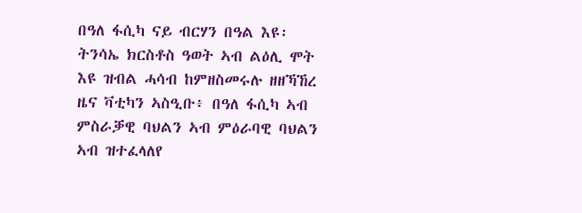በዓለ ፋሲካ ናይ ብርሃን በዓል እዩ፡ ትንሳኤ ክርስቶስ ዓወት ኣብ ልዕሊ ሞት እዩ ዝብል ሓሳብ ከምዘስመሩሉ ዘዘኻኸረ ዜና ቫቲካን ኣስዒቡ፥ በዓለ ፋሲካ ኣብ ምስራቓዊ ባህልን ኣብ ምዕራባዊ ባህልን ኣብ ዝተፈላለየ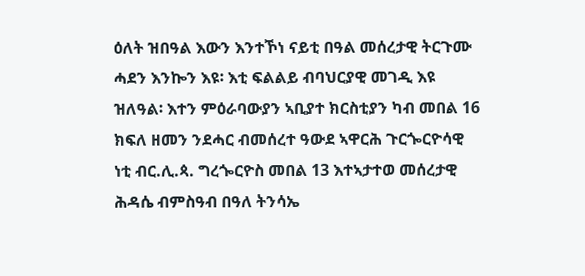ዕለት ዝበዓል እውን እንተኾነ ናይቲ በዓል መሰረታዊ ትርጉሙ ሓደን እንኰን እዩ፡ እቲ ፍልልይ ብባህርያዊ መገዲ እዩ ዝለዓል፡ እተን ምዕራባውያን ኣቢያተ ክርስቲያን ካብ መበል 16 ክፍለ ዘመን ንደሓር ብመሰረተ ዓውደ ኣዋርሕ ጉርጐርዮሳዊ ነቲ ብር.ሊ.ጳ. ግረጐርዮስ መበል 13 እተኣታተወ መሰረታዊ ሕዳሴ ብምስዓብ በዓለ ትንሳኤ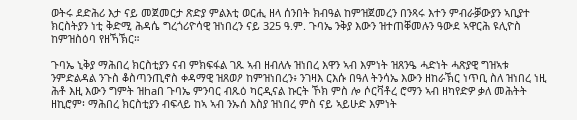ወትሩ ደድሕሪ እታ ናይ መጀመርታ ጽድያ ምልእቲ ወርሒ ዘላ ሰንበት ክብዓል ከምዝጀመረን በንጻሩ እተን ምብራቓውያን ኣቢያተ ክርስትያን ነቲ ቅድሚ ሕዳሴ ግረጎሪዮሳዊ ዝነበረን ናይ 325 ዓ.ም. ጉባኤ ንቅያ እውን ዝተጠቐመሉን ዓውደ ኣዋርሕ ዩሊዮስ ከምዝስዕባ የዘኻኽር።

ጉባኤ ኒቅያ ማሕበረ ክርስቲያን ናብ ምክፍፋል ገጹ ኣብ ዘብለሉ ዝነበረ እዋን ኣብ እምነት ዝጸንዔ ሓድነት ሓጽያዊ ግዝኣቱ ንምድልዳል ንጉስ ቆስጣንጢኖስ ቀዳማዊ ዝጸወዖ ከምዝነበረን፥ ንገዛእ ርእሱ በዓለ ትንሳኤ እውን ዘከራኽር ነጥቢ ስለ ዝነበረ ነዚ ሕቶ እዚ እውን ግምት ዝhaበ ጉባኤ ምንባር ብጹዕ ካርዲናል ኩርት ኾክ ምስ ሎ ሶርቫቶረ ሮማን ኣብ ዘካየድዎ ቃለ መሕትት ዘኪሮም፡ ማሕበረ ክርስቲያን ብፍላይ ከኣ ኣብ ንኡሰ እስያ ዝነበረ ምስ ናይ ኣይሁድ እምነት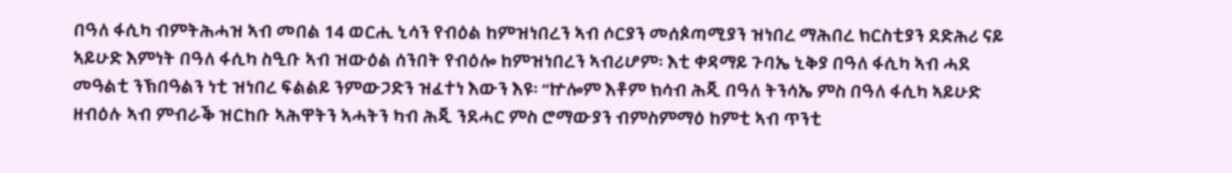በዓለ ፋሲካ ብምትሕሓዝ ኣብ መበል 14 ወርሒ ኒሳን የብዕል ከምዝነበረን ኣብ ሶርያን መሰጶጣሚያን ዝነበረ ማሕበረ ክርስቲያን ደድሕሪ ናይ ኣይሁድ እምነት በዓለ ፋሲካ ስዒቡ ኣብ ዝውዕል ሰንበት የብዕሎ ከምዝነበረን ኣብሪሆም፡ እቲ ቀዳማይ ጉባኤ ኒቅያ በዓለ ፋሲካ ኣብ ሓደ መዓልቲ ንኽበዓልን ነቲ ዝነበረ ፍልልይ ንምውጋድን ዝፈተነ እውን እዩ፡ “ኵሎም እቶም ክሳብ ሕጂ በዓለ ትንሳኤ ምስ በዓለ ፋሲካ ኣይሁድ ዘብዕሉ ኣብ ምብራቕ ዝርከቡ ኣሕዋትን ኣሓትን ካብ ሕጂ ንደሓር ምስ ሮማውያን ብምስምማዕ ከምቲ ኣብ ጥንቲ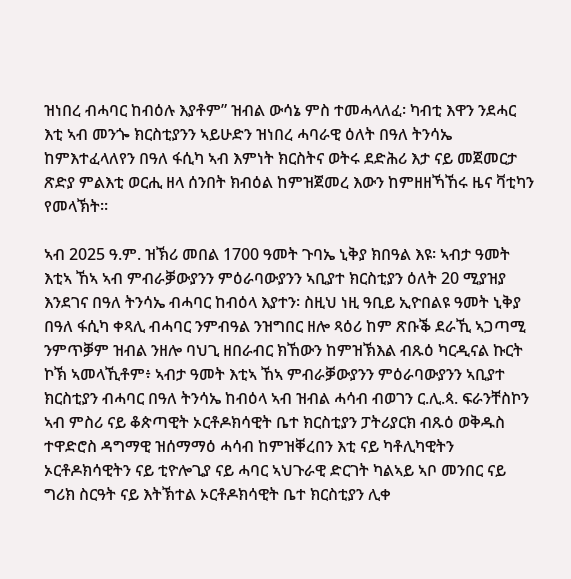ዝነበረ ብሓባር ከብዕሉ እያቶም” ዝብል ውሳኔ ምስ ተመሓላለፈ፡ ካብቲ እዋን ንደሓር እቲ ኣብ መንጐ ክርስቲያንን ኣይሁድን ዝነበረ ሓባራዊ ዕለት በዓለ ትንሳኤ ከምእተፈላለየን በዓለ ፋሲካ ኣብ እምነት ክርስትና ወትሩ ደድሕሪ እታ ናይ መጀመርታ ጽድያ ምልእቲ ወርሒ ዘላ ሰንበት ክብዕል ከምዝጀመረ እውን ከምዘዘኻኸሩ ዜና ቫቲካን የመላኽት።

ኣብ 2025 ዓ.ም. ዝኽሪ መበል 1700 ዓመት ጉባኤ ኒቅያ ክበዓል እዩ፡ ኣብታ ዓመት እቲኣ ኸኣ ኣብ ምብራቓውያንን ምዕራባውያንን ኣቢያተ ክርስቲያን ዕለት 20 ሚያዝያ እንደገና በዓለ ትንሳኤ ብሓባር ከብዕላ እያተን፡ ስዚህ ነዚ ዓቢይ ኢዮበልዩ ዓመት ኒቅያ በዓለ ፋሲካ ቀጻሊ ብሓባር ንምብዓል ንዝግበር ዘሎ ጻዕሪ ከም ጽቡቕ ደራኺ ኣጋጣሚ ንምጥቓም ዝብል ንዘሎ ባህጊ ዘበራብር ክኸውን ከምዝኽእል ብጹዕ ካርዲናል ኩርት ኮኽ ኣመላኺቶም፥ ኣብታ ዓመት እቲኣ ኸኣ ምብራቓውያንን ምዕራባውያንን ኣቢያተ ክርስቲያን ብሓባር በዓለ ትንሳኤ ከብዕላ ኣብ ዝብል ሓሳብ ብወገን ር.ሊ.ጳ. ፍራንቸስኮን ኣብ ምስሪ ናይ ቆጵጣዊት ኦርቶዶክሳዊት ቤተ ክርስቲያን ፓትሪያርክ ብጹዕ ወቅዱስ ተዋድሮስ ዳግማዊ ዝሰማማዕ ሓሳብ ከምዝቐረበን እቲ ናይ ካቶሊካዊትን ኦርቶዶክሳዊትን ናይ ቲዮሎጊያ ናይ ሓባር ኣህጉራዊ ድርገት ካልኣይ ኣቦ መንበር ናይ ግሪክ ስርዓት ናይ እትኽተል ኦርቶዶክሳዊት ቤተ ክርስቲያን ሊቀ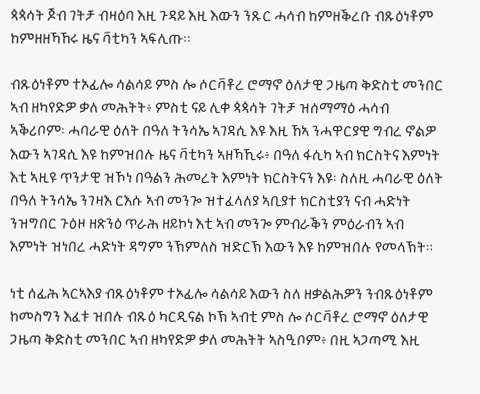ጳጳሳት ጆብ ገትቻ ብዛዕባ እዚ ጉዳይ እዚ እውን ንጹር ሓሳብ ከምዘቕረቡ ብጹዕነቶም ከምዘዘኻኸሩ ዜና ቫቲካን ኣፍሊጡ።

ብጹዕነቶም ተኦፊሎ ሳልሳይ ምስ ሎ ሶርቫቶረ ሮማኖ ዕለታዊ ጋዜጣ ቅድስቲ መንበር ኣብ ዘካየድዎ ቃለ መሕትት፥ ምስቲ ናይ ሊቀ ጳጳሳት ገትቻ ዝሰማማዕ ሓሳብ ኣቕሪቦም፡ ሓባራዊ ዕለት በዓለ ትንሳኤ ኣገዳሲ እዩ እዚ ኸኣ ንሓዋርያዊ ግብረ ኖልዎ እውን ኣገዳሲ እዩ ከምዝበሉ ዜና ቫቲካን ኣዘኻኺሩ፥ በዓለ ፋሲካ ኣብ ክርስትና እምነት እቲ ኣዚዩ ጥንታዊ ዝኾነ በዓልን ሕመረት እምነት ክርስትናን እዩ፡ ስለዚ ሓባራዊ ዕለት በዓለ ትንሳኤ ንገዛእ ርእሱ ኣብ መንጐ ዝተፈላለያ ኣቢያተ ክርስቲያን ናብ ሓድነት ንዝግበር ጉዕዞ ዘጽንዕ ጥራሕ ዘይኮነ እቲ ኣብ መንጐ ምብራቕን ምዕራብን ኣብ እምነት ዝነበረ ሓድነት ዳግም ንኽምለስ ዝድርኽ እውን እዩ ከምዝበሉ የመላኽት።

ነቲ ሰፊሕ ኣርኣእያ ብጹዕነቶም ተኦፊሎ ሳልሳይ እውን ስለ ዘቃልሕዎን ንብጹዕነቶም ከመስግን እፈቱ ዝበሉ ብጹዕ ካርዲናል ኮኽ ኣብቲ ምስ ሎ ሶርቫቶረ ሮማኖ ዕለታዊ ጋዜጣ ቅድስቲ መንበር ኣብ ዘካየድዎ ቃለ መሕትት ኣስዒቦም፥ በዚ ኣጋጣሚ እዚ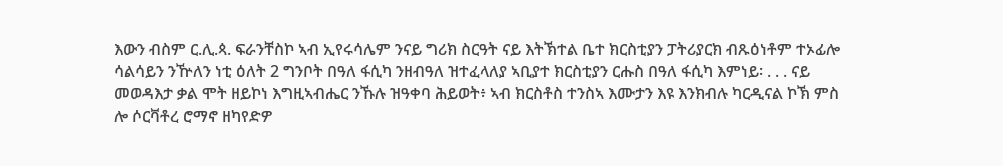እውን ብስም ር.ሊ.ጳ. ፍራንቸስኮ ኣብ ኢየሩሳሌም ንናይ ግሪክ ስርዓት ናይ እትኽተል ቤተ ክርስቲያን ፓትሪያርክ ብጹዕነቶም ተኦፊሎ ሳልሳይን ንዅለን ነቲ ዕለት 2 ግንቦት በዓለ ፋሲካ ንዘብዓለ ዝተፈላለያ ኣቢያተ ክርስቲያን ርሑስ በዓለ ፋሲካ እምነይ፡ . . . ናይ መወዳእታ ቃል ሞት ዘይኮነ እግዚኣብሔር ንኹሉ ዝዓቀባ ሕይወት፥ ኣብ ክርስቶስ ተንስኣ እሙታን እዩ እንክብሉ ካርዲናል ኮኽ ምስ ሎ ሶርቫቶረ ሮማኖ ዘካየድዎ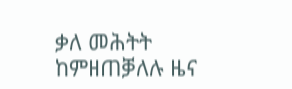ቃለ መሕትት ከምዘጠቓለሉ ዜና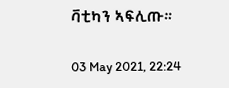ቫቲካን ኣፍሊጡ።

03 May 2021, 22:24